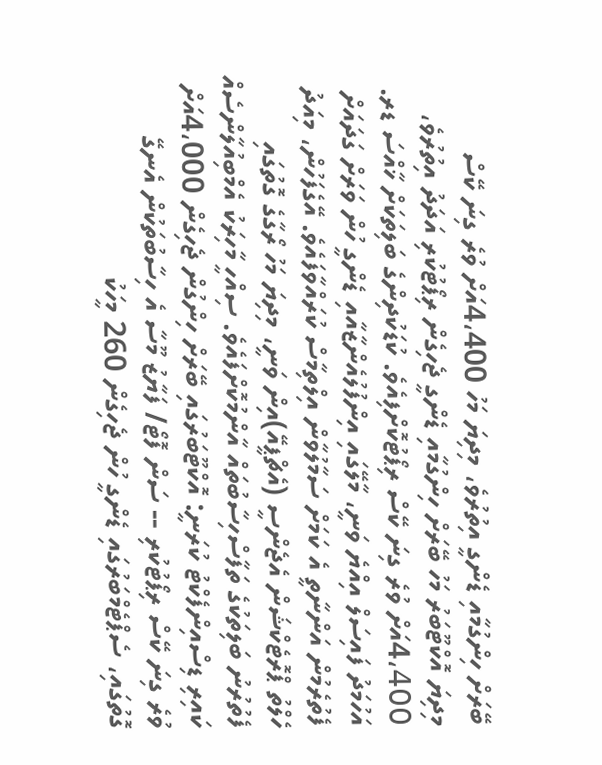ބޭރަށް ހިންގުމާއި ޑެންގީ އިތުރުވެ، މިދިޔަ މަހު 4،400އަށް ވުރެ ގިނަ ކޭސް
މިދިޔަ އޮކްޓޫބަރު މަހު ބޭރަށް ހިންގުމާއި ޑެންގީ ޖެހިގެން ރިޕޯޓުކުރި އަދަދު އިތުރުވެ، 4،400އަށް ވުރެ ގިނަ ކޭސް ރިޕޯޓުކޮށްފިއެވެ. ކުޑަކުދިންގެ ބަލިތަކަށް ޚާއްސަ ޑރ. އަހުމަދު ފައިސަލް އިއްޔެ ވަނީ، މާލޭގައި އިންފުލުއެންޒާއާއި ޑެންގީ ހުން ވަރަށް ގަދައަށް ފެތުރެމުން އަންނާތީ އެ ކަމަށް ސަމާލުވާން އިލްތިމާސް ކުރައްވާފައެވެ. އޭގެފަހުން، މިއަދު ހެލްތު ޕްރޮޓެކްޝަން އެޖެންސީ (އެޗްޕީއޭ)އިން ވަނީ، މިދިޔަ މަހު ރޯގާގެ ގޮތުގައި ފެތުރުނު ބަލިތަކުގެ ތަފާސްހިސާބުތައް އާންމުކޮށްފައެވެ. ސިއްހީ މާހިރަކު އެމްބިއުލާންސެއް ކައިރި ޑިސްއިންފެކްޓު ކުރަނީ: އޮކްޓޫބަރުގައި ބޭރަށް ހިންގުން ޖެހިގެން 4،000އަށް ވުރެ ގިނަ ކޭސް ރިޕޯޓުކުރި -- ސަން ފޮޓޯ/ ފަޔާޒު މޫސާ އެ ހިސާބުތަކުން އެނގޭ ގޮތުގައި، ސެޕްޓެމްބަރުގައި ޑެންގީ ހުން ޖެހިގެން 260 މީހަކު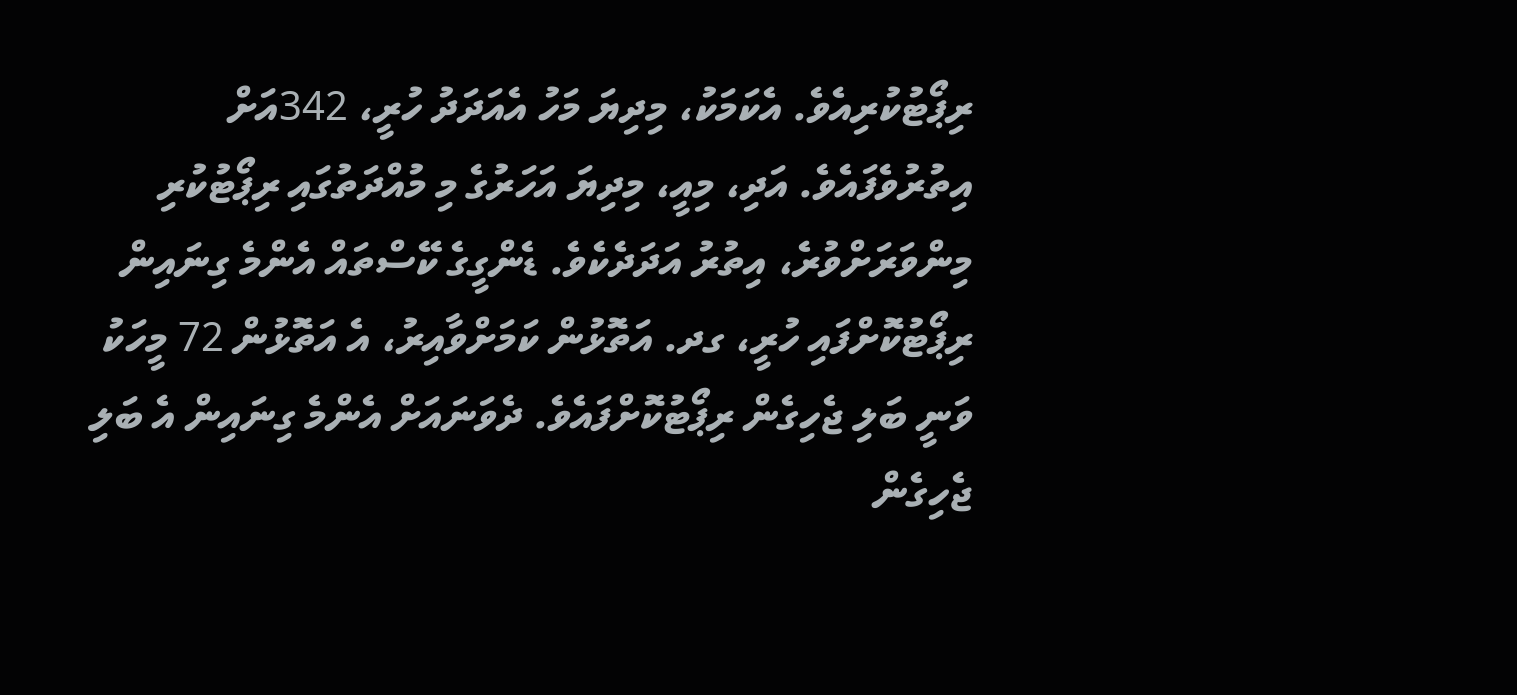ރިޕޯޓުކުރިއެވެ. އެކަމަކު، މިދިޔަ މަހު އެއަދަދު ހުރީ، 342އަށް އިތުރުވެފައެވެ. އަދި، މިއީ، މިދިޔަ އަހަރުގެ މި މުއްދަތުގައި ރިޕޯޓުކުރި މިންވަރަށްވުރެ، އިތުރު އަދަދެކެވެ. ޑެންގީގެ ކޭސްތައް އެންމެ ގިނައިން ރިޕޯޓުކޮށްފައި ހުރީ، ގދ. އަތޮޅުން ކަމަށްވާއިރު، އެ އަތޮޅުން 72 މީހަކު ވަނީ ބަލި ޖެހިގެން ރިޕޯޓުކޮށްފައެވެ. ދެވަނައަށް އެންމެ ގިނައިން އެ ބަލި ޖެހިގެން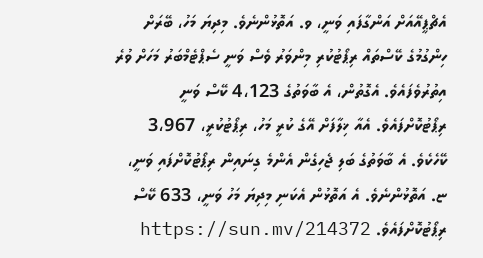އެޗްޕީއޭއަށް އަންގާފައި ވަނީ، ވ. އަތޮޅުންނެވެ. މިދިޔަ މަހު، ބޭރަށް ހިންގުމުގެ ކޭސްތައް ރިޕޯޓުކުރި މިންވަރު ވެސް ވަނީ ސެޕްޓެމްބަރު މަހަށް ވުރެ އިތުރުވެފައެވެ. އެގޮތުން، އެ ބާވަތުގެ 4،123 ކޭސް ވަނީ ރިޕޯޓުކޮށްފައެވެ. އެއާ ޚިލާފަށް އޭގެ ކުރީ މަހު، ރިޕޯޓުކުރީ، 3،967 ކޭހެކެވެ. އެ ބާވަތުގެ ބަލި ޖެހިގެން އެންމެ ގިނައިން ރިޕޯޓުކޮށްފައި ވަނީ، ޏ. އަތޮޅުންނެވެ. އެ އަތޮޅުން އެކަނި މިދިޔަ މަހު ވަނީ، 633 ކޭސް ރިޕޯޓުކޮށްފައެވެ. https://sun.mv/214372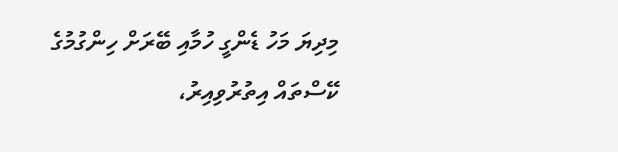މިދިޔަ މަހު ޑެންގީ ހުމާއި ބޭރަށް ހިންގުމުގެ ކޭސްތައް އިތުރުވިއިރު،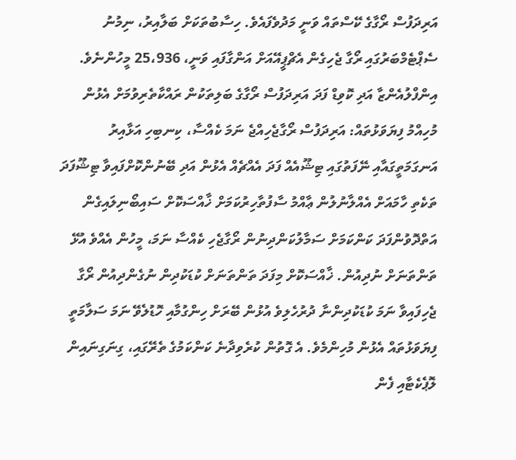އަރިދަފުސް ރޯގާގެ ކޭސްތައް ވަނީ މަދުވެފައެވެ. ހިސާބުތަކަށް ބަލާއިރު، ނިމުނު ސެޕްޓެމްބަރުގައި ރޯގާ ޖެހިގެން އެޗްޕީއޭއަށް އަންގާފައި ވަނީ، 25،936 މީހުންނެވެ. އިންފްލުއެންޒާ އަދި ކޮވިޑް ފަދަ އަރިދަފުސް ރޯގާގެ ބަލިތަކުން ރައްކާތެރިވުމަށް އެޅުން މުހިއްމު ފިޔަވަޅުތައް: އަރިދަފުސް ރޯގާޖެހިއްޖެ ނަމަ ކެއްސާ، ކިނބިހި އަޅާއިރު އަނގަމަތީގައާއި ނޭފަތުގައި ޓިޝޫއެއް ފަދަ އެއްޗެއް އެޅުން އަދި ބޭނުންކޮށްފައިވާ ޓިޝޫފަދަ ތަކެތި ހާމައަށް އެއްލާނުލުން ޢާއްމު ސާފުތާހިރުކަމަށް ޚާއްސަކޮށް ސައިބޯނިލައިގެން އަތްދޮވުންފަދަ ކަންކަމަށް ސަމާލުކަންދިނުން ރޯގާޖެހި ކެއްސާ ނަމަ، މީހުން އެއްވެ އުޅޭ ތަންތަނަށް ނުދިއުން. ޚާއްސަކޮށް މިފަދަ ތަންތަނަށް ކުޑަކުދިން ނުގެންދިއުން ރޯގާ ޖެހިފައިވާ ނަމަ ކުޑަކުދިންނާ ދުރުހެލިވެ އުޅުން ބޭރަށް ހިންގުމާއި ހޮޑުލެވޭ ނަމަ ސަލާމަތީ ފިޔަވަޅުތައް އެޅުން މުހިންމެވެ. އެ ގޮތުން ކުރެވިދާނެ ކަންކަމުގެ ތެރޭގައި، ގިނަގިނައިން ލޮޕެކެޓާއި ފެން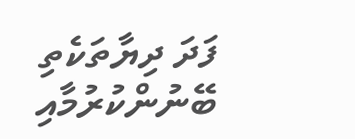ފަދަ ދިޔާތަކެތި ބޭނުންކުރުމާއި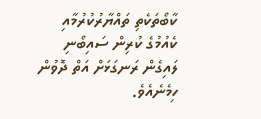ކާބޯތަކެތި ތައްޔާރުކުރުމާއި ކެއުމުގެ ކުރިން ސައިބޯނި ލައިގެން ރަނގަޅަށް އަތް ދޮވުން ހިމެނެއެވެ.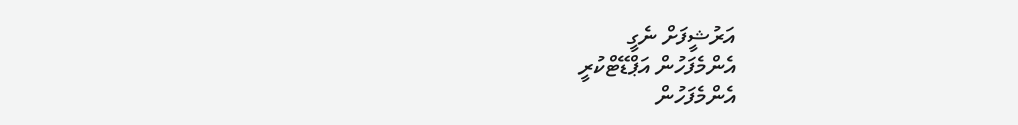އަރުޝީފަށް ނެގީ
އެންމެފަހުން އަޕްޑޭޓްކުރީ
އެންމެފަހުން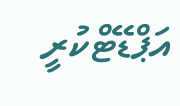އަޕްޑޭޓްކުރީ